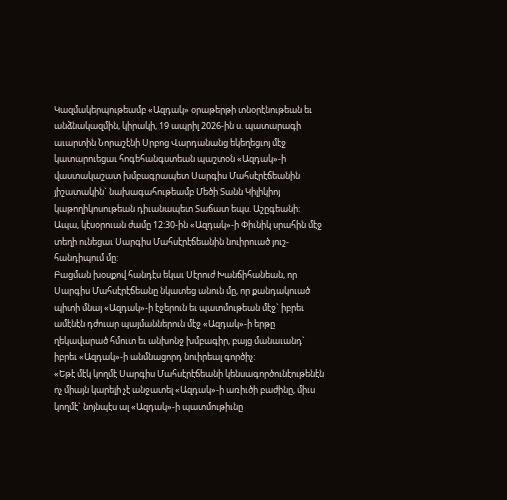Կազմակերպութեամբ «Ազդակ» օրաթերթի տնօրէնութեան եւ անձնակազմին, կիրակի, 19 ապրիլ 2026-ին ս. պատարագի աւարտին Նորաշէնի Սրբոց Վարդանանց եկեղեցւոյ մէջ կատարուեցաւ հոգեհանգստեան պաշտօն «Ազդակ»-ի վաստակաշատ խմբագրապետ Սարգիս Մահսէրէճեանին յիշատակին` նախագահութեամբ Մեծի Տանն Կիլիկիոյ կաթողիկոսութեան դիւանապետ Տաճատ եպս. Աշըգեանի:
Ապա, կէսօրուան ժամը 12:30-ին «Ազդակ»-ի Փիւնիկ սրահին մէջ տեղի ունեցաւ Սարգիս Մահսէրէճեանին նուիրուած յուշ-հանդիպում մը:
Բացման խօսքով հանդէս եկաւ Սէրուժ Խանճիհանեան, որ Սարգիս Մահսէրէճեանը նկատեց անուն մը, որ քանդակուած պիտի մնայ «Ազդակ»-ի էջերուն եւ պատմութեան մէջ` իբրեւ ամէնէն դժուար պայմաններուն մէջ «Ազդակ»-ի երթը ղեկավարած հմուտ եւ անխոնջ խմբագիր, բայց մանաւանդ` իբրեւ «Ազդակ»-ի անմնացորդ նուիրեալ գործիչ:
«Եթէ մէկ կողմէ Սարգիս Մահսէրէճեանի կենսագործունէութենէն ոչ միայն կարելի չէ անջատել «Ազդակ»-ի առիւծի բաժինը, միւս կողմէ` նոյնպէս ալ «Ազդակ»-ի պատմութիւնը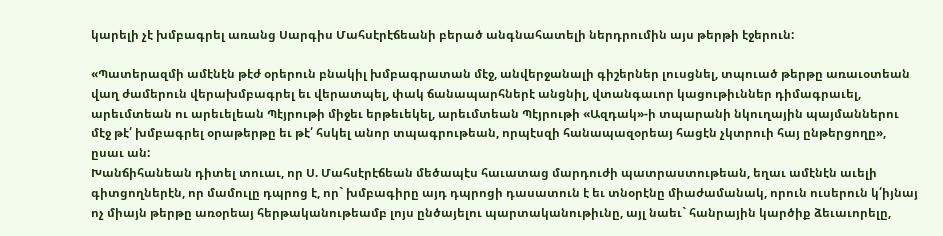կարելի չէ խմբագրել առանց Սարգիս Մահսէրէճեանի բերած անգնահատելի ներդրումին այս թերթի էջերուն:

«Պատերազմի ամէնէն թէժ օրերուն բնակիլ խմբագրատան մէջ, անվերջանալի գիշերներ լուսցնել, տպուած թերթը առաւօտեան վաղ ժամերուն վերախմբագրել եւ վերատպել, փակ ճանապարհներէ անցնիլ, վտանգաւոր կացութիւններ դիմագրաւել, արեւմտեան ու արեւելեան Պէյրութի միջեւ երթեւեկել, արեւմտեան Պէյրութի «Ազդակ»-ի տպարանի նկուղային պայմաններու մէջ թէ՛ խմբագրել օրաթերթը եւ թէ՛ հսկել անոր տպագրութեան, որպէսզի հանապազօրեայ հացէն չկտրուի հայ ընթերցողը», ըսաւ ան:
Խանճիհանեան դիտել տուաւ, որ Ս. Մահսէրէճեան մեծապէս հաւատաց մարդուժի պատրաստութեան, եղաւ ամէնէն աւելի գիտցողներէն, որ մամուլը դպրոց է, որ` խմբագիրը այդ դպրոցի դասատուն է եւ տնօրէնը միաժամանակ, որուն ուսերուն կ՛իյնայ ոչ միայն թերթը առօրեայ հերթականութեամբ լոյս ընծայելու պարտականութիւնը, այլ նաեւ` հանրային կարծիք ձեւաւորելը,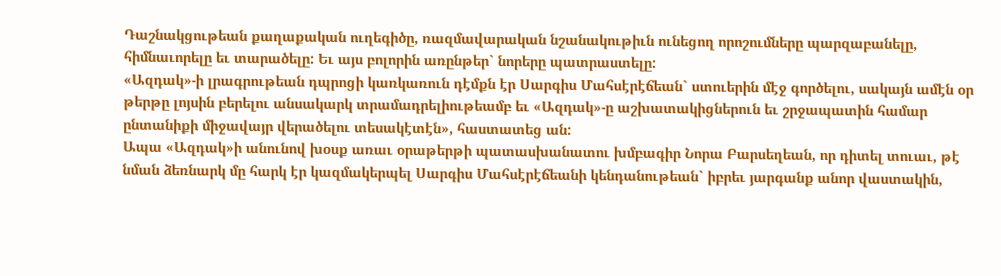Դաշնակցութեան քաղաքական ուղեգիծը, ռազմավարական նշանակութիւն ունեցող որոշումները պարզաբանելը, հիմնաւորելը եւ տարածելը: Եւ այս բոլորին առընթեր` նորերը պատրաստելը:
«Ազդակ»-ի լրագրութեան դպրոցի կառկառուն դէմքն էր Սարգիս Մահսէրէճեան` ստուերին մէջ գործելու, սակայն ամէն օր թերթը լոյսին բերելու անսակարկ տրամադրելիութեամբ եւ «Ազդակ»-ը աշխատակիցներուն եւ շրջապատին համար ընտանիքի միջավայր վերածելու տեսակէտէն», հաստատեց ան:
Ապա «Ազդակ»ի անունով խօսք առաւ օրաթերթի պատասխանատու խմբագիր Նորա Բարսեղեան, որ դիտել տուաւ, թէ նման ձեռնարկ մը հարկ էր կազմակերպել Սարգիս Մահսէրէճեանի կենդանութեան` իբրեւ յարգանք անոր վաստակին,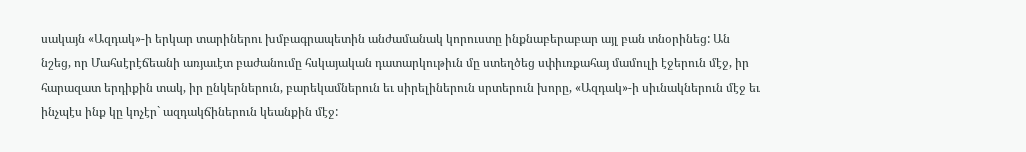սակայն «Ազդակ»-ի երկար տարիներու խմբագրապետին անժամանակ կորուստը ինքնաբերաբար այլ բան տնօրինեց: Ան նշեց, որ Մահսէրէճեանի առյաւէտ բաժանումը հսկայական դատարկութիւն մը ստեղծեց սփիւռքահայ մամուլի էջերուն մէջ, իր հարազատ երդիքին տակ, իր ընկերներուն, բարեկամներուն եւ սիրելիներուն սրտերուն խորը, «Ազդակ»-ի սիւնակներուն մէջ եւ ինչպէս ինք կը կոչէր` ազդակճիներուն կեանքին մէջ: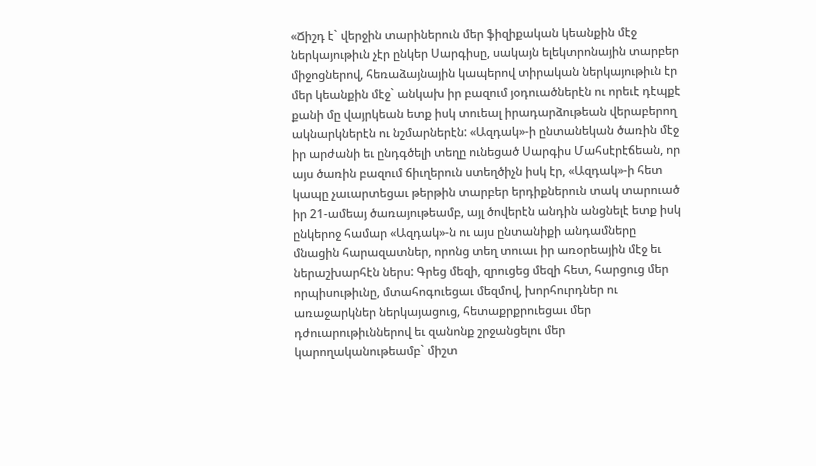«Ճիշդ է` վերջին տարիներուն մեր ֆիզիքական կեանքին մէջ ներկայութիւն չէր ընկեր Սարգիսը, սակայն ելեկտրոնային տարբեր միջոցներով, հեռաձայնային կապերով տիրական ներկայութիւն էր մեր կեանքին մէջ` անկախ իր բազում յօդուածներէն ու որեւէ դէպքէ քանի մը վայրկեան ետք իսկ տուեալ իրադարձութեան վերաբերող ակնարկներէն ու նշմարներէն: «Ազդակ»-ի ընտանեկան ծառին մէջ իր արժանի եւ ընդգծելի տեղը ունեցած Սարգիս Մահսէրէճեան, որ այս ծառին բազում ճիւղերուն ստեղծիչն իսկ էր, «Ազդակ»-ի հետ կապը չաւարտեցաւ թերթին տարբեր երդիքներուն տակ տարուած իր 21-ամեայ ծառայութեամբ, այլ ծովերէն անդին անցնելէ ետք իսկ ընկերոջ համար «Ազդակ»-ն ու այս ընտանիքի անդամները մնացին հարազատներ, որոնց տեղ տուաւ իր առօրեային մէջ եւ ներաշխարհէն ներս: Գրեց մեզի, զրուցեց մեզի հետ, հարցուց մեր որպիսութիւնը, մտահոգուեցաւ մեզմով, խորհուրդներ ու առաջարկներ ներկայացուց, հետաքրքրուեցաւ մեր դժուարութիւններով եւ զանոնք շրջանցելու մեր կարողականութեամբ` միշտ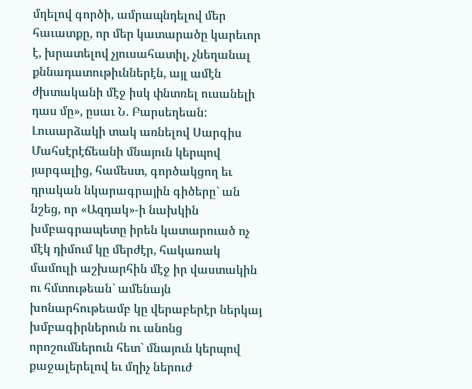մղելով գործի, ամրապնդելով մեր հաւատքը, որ մեր կատարածը կարեւոր է, խրատելով չյուսահատիլ, չնեղանալ քննադատութիւններէն, այլ ամէն ժխտականի մէջ իսկ փնտռել ուսանելի դաս մը», ըսաւ Ն. Բարսեղեան:
Լուսարձակի տակ առնելով Սարգիս Մահսէրէճեանի մնայուն կերպով յարգալից, համեստ, գործակցող եւ դրական նկարագրային գիծերը` ան նշեց, որ «Ազդակ»-ի նախկին խմբագրապետը իրեն կատարուած ոչ մէկ դիմում կը մերժէր, հակառակ մամուլի աշխարհին մէջ իր վաստակին ու հմտութեան` ամենայն խոնարհութեամբ կը վերաբերէր ներկայ խմբագիրներուն ու անոնց որոշումներուն հետ` մնայուն կերպով քաջալերելով եւ մղիչ ներուժ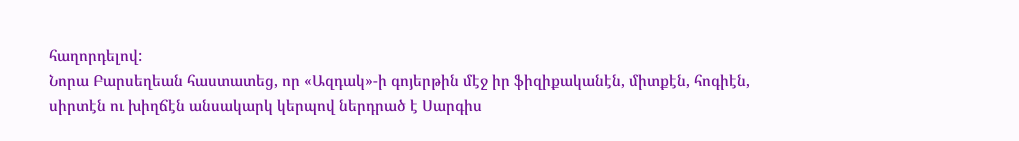հաղորդելով:
Նորա Բարսեղեան հաստատեց, որ «Ազդակ»-ի գոյերթին մէջ իր ֆիզիքականէն, միտքէն, հոգիէն, սիրտէն ու խիղճէն անսակարկ կերպով ներդրած է Սարգիս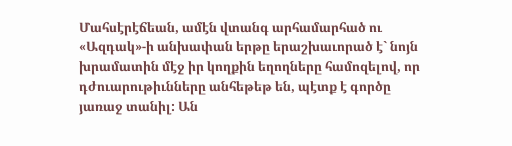Մահսէրէճեան, ամէն վտանգ արհամարհած ու «Ազդակ»-ի անխափան երթը երաշխաւորած է` նոյն խրամատին մէջ իր կողքին եղողները համոզելով, որ դժուարութիւնները անհեթեթ են, պէտք է գործը յառաջ տանիլ: Ան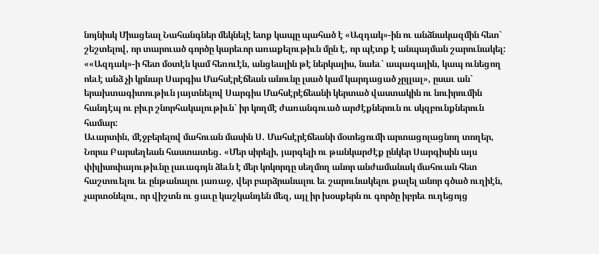նոյնիսկ Միացեալ Նահանգներ մեկնելէ ետք կապը պահած է «Ազդակ»-ին ու անձնակազմին հետ` շեշտելով, որ տարուած գործը կարեւոր առաքելութիւն մըն է, որ պէտք է անպայման շարունակել: ««Ազդակ»-ի հետ մօտէն կամ հեռուէն, անցեալին թէ ներկայիս, նաեւ` ապագային, կապ ունեցող ոեւէ անձ չի կրնար Սարգիս Մահսէրէճեան անունը լսած կամ կարդացած չըլլալ», ըսաւ ան` երախտագիտութիւն յայտնելով Սարգիս Մահսէրէճեանի կերտած վաստակին ու նուիրումին հանդէպ ու բիւր շնորհակալութիւն` իր կողմէ ժառանգուած արժէքներուն ու սկզբունքներուն համար:
Աւարտին, մէջբերելով մահուան մասին Ս. Մահսէրէճեանի մօտեցումի արտացոլացնող տողեր, Նորա Բարսեղեան հաստատեց. «Մեր սիրելի, յարգելի ու թանկարժէք ընկեր Սարգիսին այս փիլիսոփայութիւնը լաւագոյն ձեւն է մեր կոկորդը սեղմող անոր անժամանակ մահուան հետ հաշտուելու եւ ընթանալու յառաջ, վեր բարձրանալու եւ շարունակելու քալել անոր գծած ուղիէն, չարտօնելու, որ վիշտն ու ցաւը կաշկանդեն մեզ, այլ իր խօսքերն ու գործը իբրեւ ուղեցոյց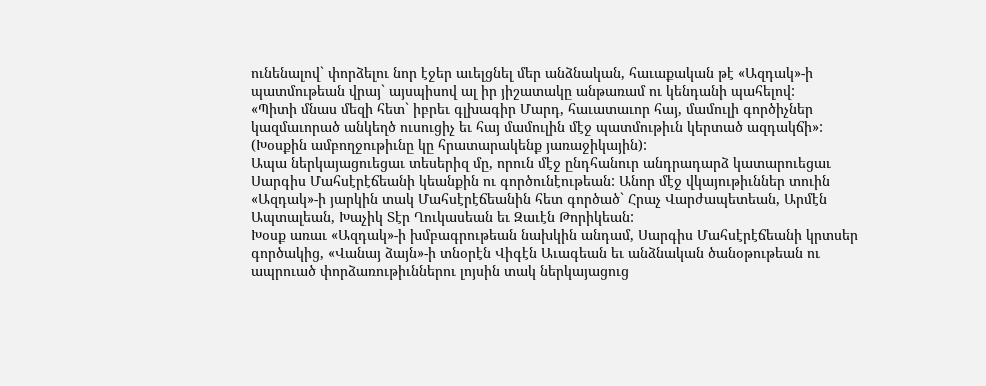ունենալով` փորձելու նոր էջեր աւելցնել մեր անձնական, հաւաքական թէ «Ազդակ»-ի պատմութեան վրայ` այսպիսով ալ իր յիշատակը անթառամ ու կենդանի պահելով:
«Պիտի մնաս մեզի հետ` իբրեւ գլխագիր Մարդ, հաւատաւոր հայ, մամուլի գործիչներ կազմաւորած անկեղծ ուսուցիչ եւ հայ մամուլին մէջ պատմութիւն կերտած ազդակճի»: (Խօսքին ամբողջութիւնը կը հրատարակենք յառաջիկային):
Ապա ներկայացուեցաւ տեսերիզ մը, որուն մէջ ընդհանուր անդրադարձ կատարուեցաւ Սարգիս Մահսէրէճեանի կեանքին ու գործունէութեան: Անոր մէջ վկայութիւններ տուին «Ազդակ»-ի յարկին տակ Մահսէրէճեանին հետ գործած` Հրաչ Վարժապետեան, Արմէն Ապտալեան, Խաչիկ Տէր Ղուկասեան եւ Զաւէն Թորիկեան:
Խօսք առաւ «Ազդակ»-ի խմբագրութեան նախկին անդամ, Սարգիս Մահսէրէճեանի կրտսեր գործակից, «Վանայ ձայն»-ի տնօրէն Վիգէն Աւագեան եւ անձնական ծանօթութեան ու ապրուած փորձառութիւններու լոյսին տակ ներկայացուց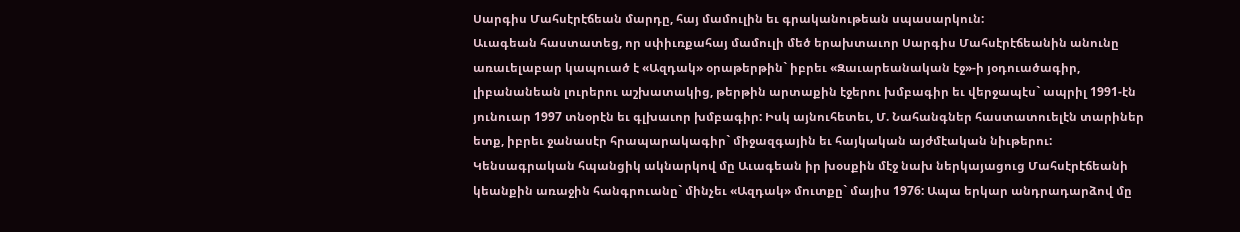Սարգիս Մահսէրէճեան մարդը, հայ մամուլին եւ գրականութեան սպասարկուն:
Աւագեան հաստատեց, որ սփիւռքահայ մամուլի մեծ երախտաւոր Սարգիս Մահսէրէճեանին անունը առաւելաբար կապուած է «Ազդակ» օրաթերթին` իբրեւ «Զաւարեանական էջ»-ի յօդուածագիր, լիբանանեան լուրերու աշխատակից, թերթին արտաքին էջերու խմբագիր եւ վերջապէս` ապրիլ 1991-էն յունուար 1997 տնօրէն եւ գլխաւոր խմբագիր: Իսկ այնուհետեւ, Մ. Նահանգներ հաստատուելէն տարիներ ետք, իբրեւ ջանասէր հրապարակագիր` միջազգային եւ հայկական այժմէական նիւթերու:
Կենսագրական հպանցիկ ակնարկով մը Աւագեան իր խօսքին մէջ նախ ներկայացուց Մահսէրէճեանի կեանքին առաջին հանգրուանը` մինչեւ «Ազդակ» մուտքը` մայիս 1976: Ապա երկար անդրադարձով մը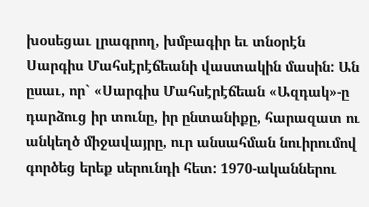խօսեցաւ լրագրող, խմբագիր եւ տնօրէն Սարգիս Մահսէրէճեանի վաստակին մասին: Ան ըսաւ, որ` «Սարգիս Մահսէրէճեան «Ազդակ»-ը դարձուց իր տունը, իր ընտանիքը, հարազատ ու անկեղծ միջավայրը, ուր անսահման նուիրումով գործեց երեք սերունդի հետ: 1970-ականներու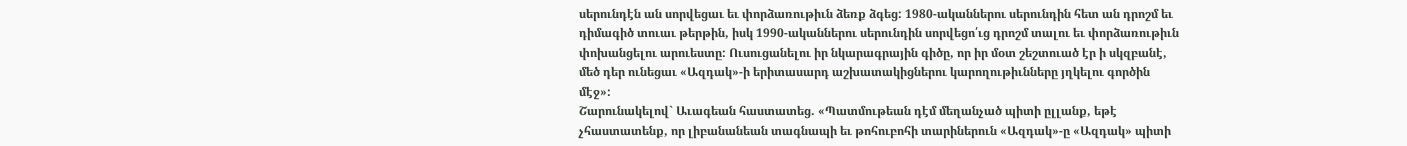սերունդէն ան սորվեցաւ եւ փորձառութիւն ձեռք ձգեց: 1980-ականներու սերունդին հետ ան դրոշմ եւ դիմագիծ տուաւ թերթին, իսկ 1990-ականներու սերունդին սորվեցո՛ւց դրոշմ տալու եւ փորձառութիւն փոխանցելու արուեստը: Ուսուցանելու իր նկարագրային գիծը, որ իր մօտ շեշտուած էր ի սկզբանէ, մեծ դեր ունեցաւ «Ազդակ»-ի երիտասարդ աշխատակիցներու կարողութիւնները յղկելու գործին մէջ»:
Շարունակելով` Աւագեան հաստատեց. «Պատմութեան դէմ մեղանչած պիտի ըլլանք, եթէ չհաստատենք, որ լիբանանեան տագնապի եւ թոհուբոհի տարիներուն «Ազդակ»-ը «Ազդակ» պիտի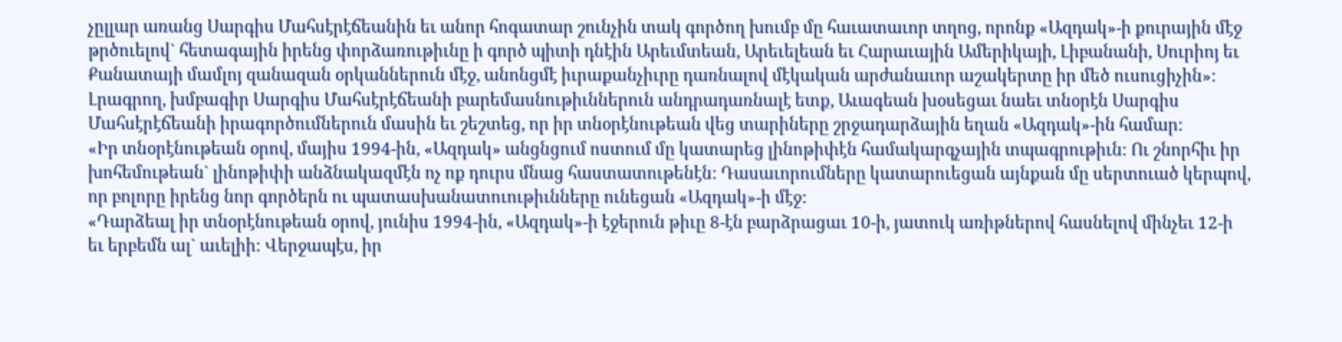չըլլար առանց Սարգիս Մահսէրէճեանին եւ անոր հոգատար շունչին տակ գործող խումբ մը հաւատաւոր տղոց, որոնք «Ազդակ»-ի քուրային մէջ թրծուելով` հետագային իրենց փորձառութիւնը ի գործ պիտի դնէին Արեւմտեան, Արեւելեան եւ Հարաւային Ամերիկայի, Լիբանանի, Սուրիոյ եւ Քանատայի մամլոյ զանազան օրկաններուն մէջ, անոնցմէ իւրաքանչիւրը դառնալով մէկական արժանաւոր աշակերտը իր մեծ ուսուցիչին»:
Լրագրող, խմբագիր Սարգիս Մահսէրէճեանի բարեմասնութիւններուն անդրադառնալէ ետք, Աւագեան խօսեցաւ նաեւ տնօրէն Սարգիս Մահսէրէճեանի իրագործումներուն մասին եւ շեշտեց, որ իր տնօրէնութեան վեց տարիները շրջադարձային եղան «Ազդակ»-ին համար:
«Իր տնօրէնութեան օրով, մայիս 1994-ին, «Ազդակ» անցնցում ոստում մը կատարեց լինոթիփէն համակարգչային տպագրութիւն: Ու շնորհիւ իր խոհեմութեան` լինոթիփի անձնակազմէն ոչ ոք դուրս մնաց հաստատութենէն: Դասաւորումները կատարուեցան այնքան մը սերտուած կերպով, որ բոլորը իրենց նոր գործերն ու պատասխանատուութիւնները ունեցան «Ազդակ»-ի մէջ:
«Դարձեալ իր տնօրէնութեան օրով, յունիս 1994-ին, «Ազդակ»-ի էջերուն թիւը 8-էն բարձրացաւ 10-ի, յատուկ առիթներով հասնելով մինչեւ 12-ի եւ երբեմն ալ` աւելիի: Վերջապէս, իր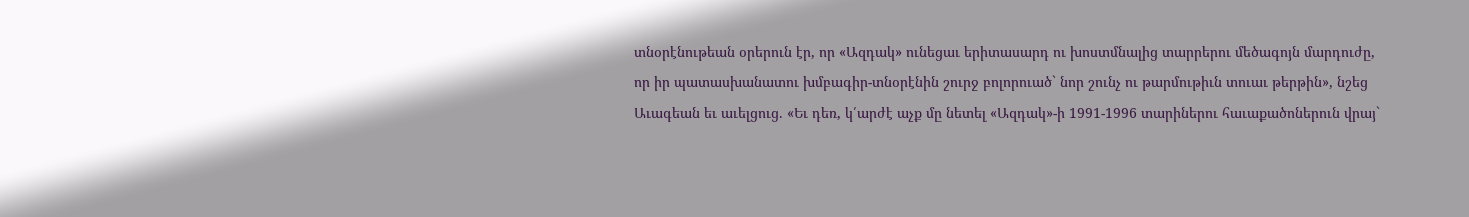տնօրէնութեան օրերուն էր, որ «Ազդակ» ունեցաւ երիտասարդ ու խոստմնալից տարրերու մեծագոյն մարդուժը, որ իր պատասխանատու խմբագիր-տնօրէնին շուրջ բոլորուած` նոր շունչ ու թարմութիւն տուաւ թերթին», նշեց Աւագեան եւ աւելցուց. «Եւ դեռ, կ՛արժէ աչք մը նետել «Ազդակ»-ի 1991-1996 տարիներու հաւաքածոներուն վրայ`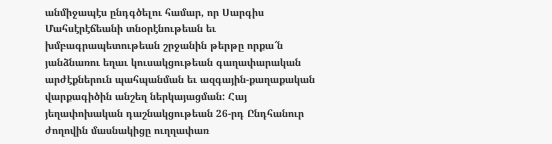անմիջապէս ընդգծելու համար, որ Սարգիս Մահսէրէճեանի տնօրէնութեան եւ խմբագրապետութեան շրջանին թերթը որքա՜ն յանձնառու եղաւ կուսակցութեան գաղափարական արժէքներուն պահպանման եւ ազգային-քաղաքական վարքագիծին անշեղ ներկայացման: Հայ յեղափոխական դաշնակցութեան 26-րդ Ընդհանուր ժողովին մասնակիցը ուղղափառ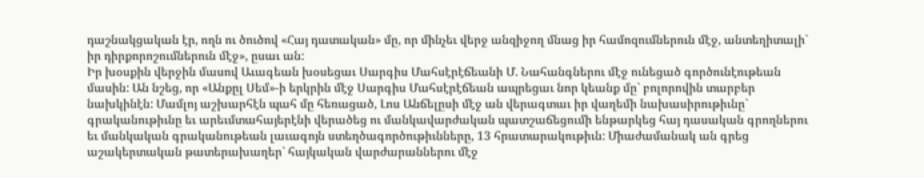դաշնակցական էր, ողն ու ծուծով «Հայ դատական» մը, որ մինչեւ վերջ անզիջող մնաց իր համոզումներուն մէջ, անտեղիտալի` իր դիրքորոշումներուն մէջ», ըսաւ ան:
Իր խօսքին վերջին մասով Աւագեան խօսեցաւ Սարգիս Մահսէրէճեանի Մ. Նահանգներու մէջ ունեցած գործունէութեան մասին: Ան նշեց, որ «Անքըլ Սեմ»-ի երկրին մէջ Սարգիս Մահսէրէճեան ապրեցաւ նոր կեանք մը` բոլորովին տարբեր նախկինէն: Մամլոյ աշխարհէն պահ մը հեռացած, Լոս Անճելըսի մէջ ան վերագտաւ իր վաղեմի նախասիրութիւնը` գրականութիւնը եւ արեւմտահայերէնի վերածեց ու մանկավարժական պատշաճեցումի ենթարկեց հայ դասական գրողներու եւ մանկական գրականութեան լաւագոյն ստեղծագործութիւնները, 13 հրատարակութիւն: Միաժամանակ ան գրեց աշակերտական թատերախաղեր` հայկական վարժարաններու մէջ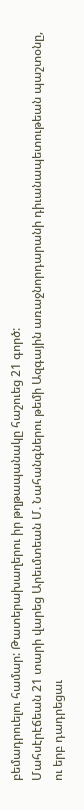բեմադրուելու համար: Թատերախաղերու իր թղթապանակը հաշուեց 21 գործ:
Մահսէրէճեան 21 տարի վարեց Արեւմտեան Մ. Նահանգներու թեմի Ազգային առաջնորդարանի դիւանապետութեան պաշտօնը, ու երբ դադրեցաւ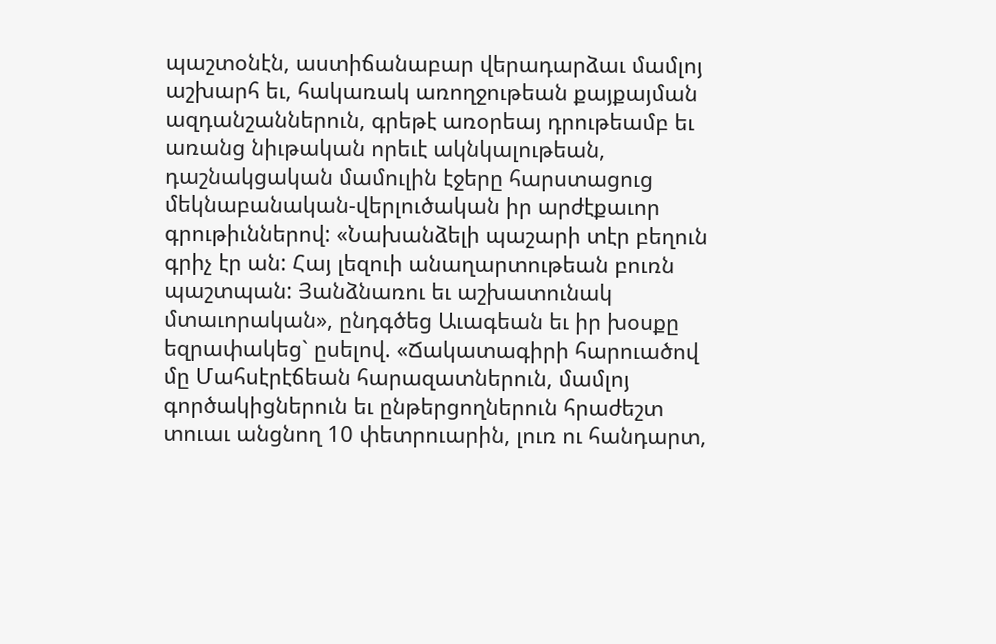պաշտօնէն, աստիճանաբար վերադարձաւ մամլոյ աշխարհ եւ, հակառակ առողջութեան քայքայման ազդանշաններուն, գրեթէ առօրեայ դրութեամբ եւ առանց նիւթական որեւէ ակնկալութեան, դաշնակցական մամուլին էջերը հարստացուց մեկնաբանական-վերլուծական իր արժէքաւոր գրութիւններով: «Նախանձելի պաշարի տէր բեղուն գրիչ էր ան: Հայ լեզուի անաղարտութեան բուռն պաշտպան: Յանձնառու եւ աշխատունակ մտաւորական», ընդգծեց Աւագեան եւ իր խօսքը եզրափակեց` ըսելով. «Ճակատագիրի հարուածով մը Մահսէրէճեան հարազատներուն, մամլոյ գործակիցներուն եւ ընթերցողներուն հրաժեշտ տուաւ անցնող 10 փետրուարին, լուռ ու հանդարտ,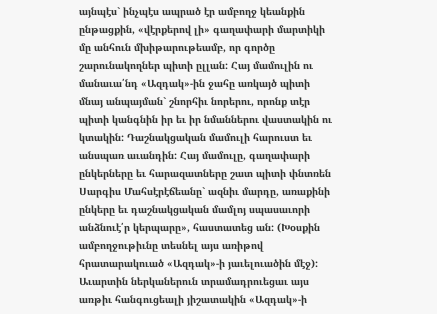այնպէս` ինչպէս ապրած էր ամբողջ կեանքին ընթացքին, «վէրքերով լի» գաղափարի մարտիկի մը անհուն մխիթարութեամբ, որ գործը շարունակողներ պիտի ըլլան: Հայ մամուլին ու մանաւա՛նդ «Ազդակ»-ին ջահը առկայծ պիտի մնայ անպայման` շնորհիւ նորերու, որոնք տէր պիտի կանգնին իր եւ իր նմաններու վաստակին ու կտակին: Դաշնակցական մամուլի հարուստ եւ անսպառ աւանդին: Հայ մամուլը, գաղափարի ընկերները եւ հարազատները շատ պիտի փնտռեն Սարգիս Մահսէրէճեանը` ազնիւ մարդը, առաքինի ընկերը եւ դաշնակցական մամլոյ սպասաւորի անձնուէ՛ր կերպարը», հաստատեց ան: (Խօսքին ամբողջութիւնը տեսնել այս առիթով հրատարակուած «Ազդակ»-ի յաւելուածին մէջ):
Աւարտին ներկաներուն տրամադրուեցաւ այս առթիւ հանգուցեալի յիշատակին «Ազդակ»-ի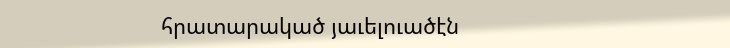հրատարակած յաւելուածէն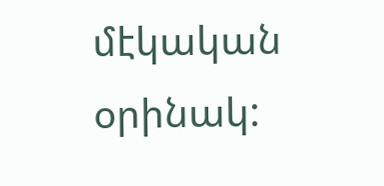մէկական օրինակ: